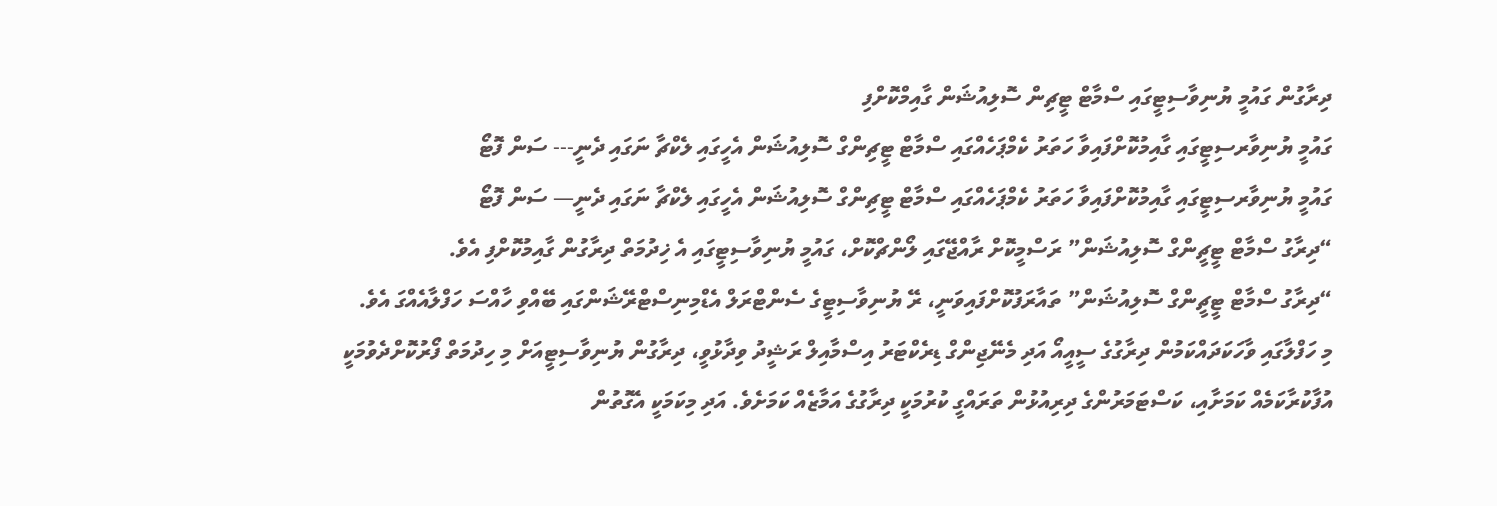ދިރާގުން ގައުމީ ޔުނިވާސިޓީގައި ސްމާޓް ޓީޗިން ސޮލިއުޝަން ގާއިމްކޮށްފި
ގައުމީ ޔުނިވާރސިޓީގައި ގާއިމުކޮށްފައިވާ ހަތަރު ކެމްޕަހެއްގައި ސްމާޓް ޓީޗިންގް ސޮލިއުޝަން އެހީގައި ލެކްޗާ ނަގައި ދެނީ--- ސަން ފޮޓޯ
ގައުމީ ޔުނިވާރސިޓީގައި ގާއިމުކޮށްފައިވާ ހަތަރު ކެމްޕަހެއްގައި ސްމާޓް ޓީޗިންގް ސޮލިއުޝަން އެހީގައި ލެކްޗާ ނަގައި ދެނީ— ސަން ފޮޓޯ
“ދިރާގު ސްމާޓް ޓީޗީންގް ސޮލިއުޝަން” ރަސްމީކޮށް ރާއްޖޭގައި ލޯންޗްކޮށް، ގައުމީ ޔުނިވާސިޓީގައި އެ ޚިދުމަތް ދިރާގުން ގާއިމުކޮށްފި އެވެ.
“ދިރާގު ސްމާޓް ޓީޗީންގް ސޮލިއުޝަން” ތައާރަފުކޮށްފައިވަނީ، ރޭ ޔުނިވާސިޓީގެ ސެންޓްރަލް އެޑްމިނިސްޓްރޭޝަންގައި ބޭއްވި ހާއްސަ ހަފްލާއެއްގަ އެވެ.
މި ހަފްލާގައި ވާހަކަދައްކަމުން ދިރާގުގެ ސީއީއޯ އަދި މެނޭޖިންގް ޑިރެކްޓަރު އިސްމާއިލް ރަޝީދު ވިދާޅުވީ، ދިރާގުން ޔުނިވާސިޓީއަށް މި ހިދުމަތް ފޯރުކޮށްދެވުމަކީ އުފާކުރާކަމެއް ކަމަށާއި، ކަސްޓަމަރުންގެ ދިރިއުޅުން ތަރައްގީ ކުރުމަކީ ދިރާގުގެ އަމާޒެއް ކަމަށެވެ. އަދި މިކަމަކީ އެގޮތުން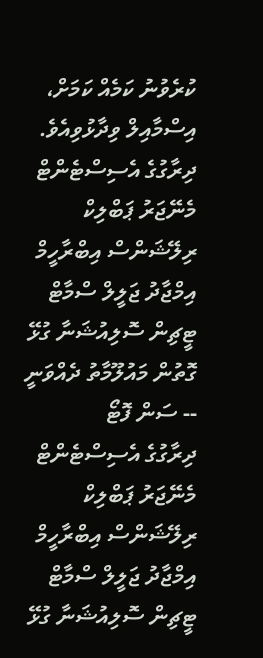ކުރެވުނު ކަމެއް ކަމަށް، އިސްމާއިލް ވިދާޅުވިއެވެ.
ދިރާގުގެ އެސިސްޓެންޓް މެނޭޖަރު ޕަބްލިކް ރިލޭޝަންސް އިބްރާހީމް އިމްޖާދު ޖަލީލް ސްމާޓް ޓީޗިން ސޮލިއުޝަނާ ގުޅޭ ގޮތުން މައުލޫމާތު ދެއްވަނީ -- ސަން ފޮޓޯ
ދިރާގުގެ އެސިސްޓެންޓް މެނޭޖަރު ޕަބްލިކް ރިލޭޝަންސް އިބްރާހީމް އިމްޖާދު ޖަލީލް ސްމާޓް ޓީޗިން ސޮލިއުޝަނާ ގުޅޭ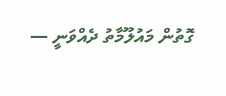ގޮތުން މައުލޫމާތު ދެއްވަނީ —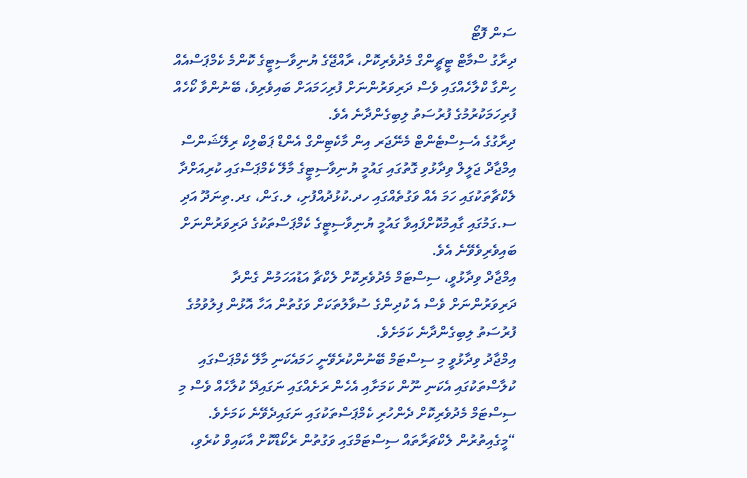ސަން ފޮޓޯ
ދިރާގު ސްމާޓް ޓީޗީންގް މެދުވެރިކޮށް، ރާއްޖޭގެ ޔުނިވާސިޓީގެ ކޮންމެ ކެމްޕަސްއެއް ހިންގާ ކްލާހެއްގައި ވެސް ދަރިވަރުންނަށް ފުރިހަމައަށް ބައިވެރިވެ، ބޭނުންވާ ކޯހެއް ފުރިހަމަކުރުމުގެ ފުރުސަތު ލިބިގެންދާނެ އެވެ.
ދިރާގުގެ އެސިސްޓެންޓް މެނޭޖަރ އިން މާކެޓިންގް އެންޑް ޕަބްލިކް ރިލޭޝަންސް އިމްޖާދް ޖަލީލް ވިދާޅުވި ގޮތުގައި ގައުމީ ޔުނިވާސިޓީގެ މާލޭ ކެމްޕަސްގައި ކުރިއަށްދާ ލެކްޗާތަކުގައި ހަމަ އެއް ވަގުތެއްގައި ހދ.ކުޅުދުއްފުށި، ލ.ގަން، ގދ.ތިނަދޫ އަދި ސ.ގަމުގައި ގާއިމުކޮށްފައިވާ ގައުމީ ޔުނިވާސިޓީގެ ކެމްޕަސްތަކުގެ ދަރިވަރުންނަށް ބައިވެރިވެވޭނެ އެވެ.
އިމްޖާދް ވިދާޅުވީ، ސިސްޓަމް މެދުވެރިކޮށް ލެކްޗާ އަޑުއަހަމުން ގެންދާ ދަރިވަރުންނަށް ވެސް އެ ކުދިންގެ ސުވާލުތަކަށް ވަގުތުން އަހާ އޮޅުން ފިލުވުމުގެ ފުރުސަތު ލިބިގެންދާނެ ކަމަށެވެ.
އިމްޖާދު ވިދާޅުވީ މި ސިސްޓަމް ބޭނުންކުރެވޭނީ ހަމައެކަނި މާލޭ ކެމްޕަސްގައި ކުލާސްތަކުގައި އެކަނި ނޫން ކަމަށާއި އެހެން ރަށެއްގައި ނަގައިދޭ ކުލާހެއް ވެސް މި ސިސްޓަމް މެދުވެރިކޮށް ދެންހުރި ކެމްޕަސްތަކުގައި ނަގައިދެވޭނެ ކަމަށެވެ.
“މީގެއިތުރުން ލެކްޗަރާތައް ސިސްޓަމްގައި ވަގުތުން ރެކޯޑްކޮށް އާކައިވް ކުރެވި،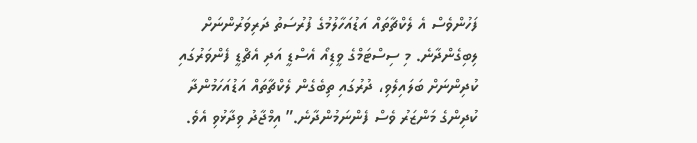ފަހުންވެސް އެ ލެކްޗާތައް އަޑުއަހާލުމުގެ ފުރުސަތު ދަރިވަރުންނަށް ލިބިގެންދާނެ. މި ސިސްޓަމްގެ ވީޑިއޯ އެސްޑީ އަދި އެޗްޑީ ފެންވަރުގައި ކުދިންނަށް ބަލައިލެވި، ދުރުގައި ތިބެގެން ލެކްޗާތައް އަޑުއަހަމުންދާ ކުދިންގެ މަންޒަރު ވެސް ފެންނަމުންދާނެ.” އިމްޖާދު ވިދާޅުވި އެވެ.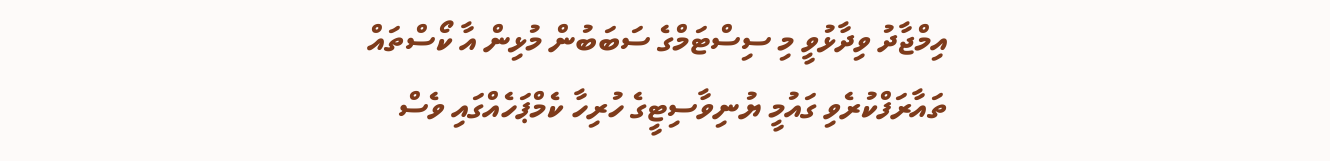އިމްޖާދު ވިދާޅުވީ މި ސިސްޓަމްގެ ސަބަބުން މުޅިން އާ ކޯސްތައް ތައާރަފްކުރެވި ގައުމީ ޔުނިވާސިޓީގެ ހުރިހާ ކެމްޕަހެއްގައި ވެސް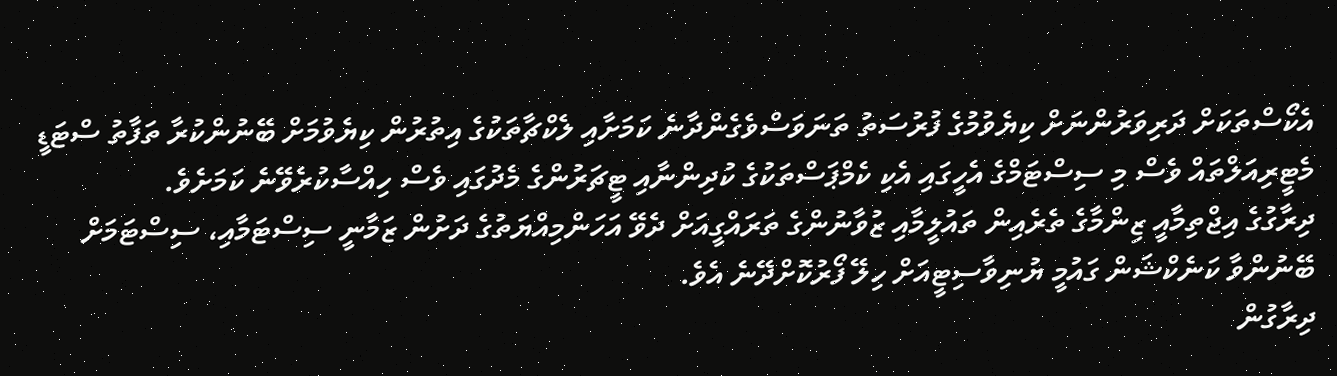އެކޯސްތަކަށް ދަރިވަރުންނަށް ކިޔެވުމުގެ ފުރުސަތު ތަނަވަސްވެގެންދާނެ ކަމަށާއި ލެކްޗާތަކުގެ އިތުރުން ކިޔެވުމަށް ބޭނުންކުރާ ތަފާތު ސްޓަޑީ މެޓީރިއަލްތައް ވެސް މި ސިސްޓަމްގެ އެހީގައި އެކި ކެމްޕަސްތަކުގެ ކުދިންނާއި ޓީޗަރުންގެ މެދުގައި ވެސް ހިއްސާކުރެވޭނެ ކަމަށެވެ.
ދިރާގުގެ އިޖްތިމާއީ ޒިންމާގެ ތެރެއިން ތައުލީމާއި ޒުވާނުންގެ ތަރައްގީއަށް ދެވޭ އަހަންމިއްޔަތުގެ ދަށުން ޒަމާނީ ސިސްޓަމާއި، ސިސްޓަމަށް ބޭނުންވާ ކަނެކްޝަން ގައުމީ ޔުނިވާސިޓީއަށް ހިލޭ ފޯރުކޮށްދޭނެ އެވެ.
ދިރާގުން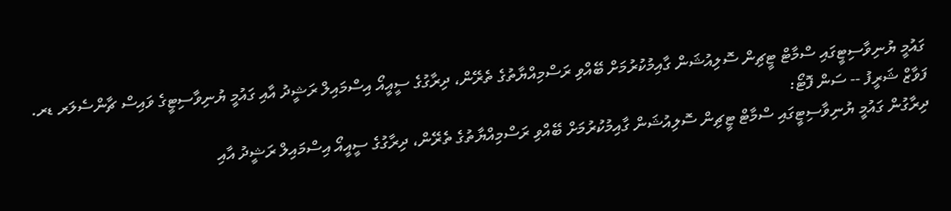ގައުމީ ޔުނިވާސިޓީގައި ސްމާޓް ޓީޗިން ސޮލިއުޝަން ގާއިމުކުރުމަށް ބޭއްވި ރަސްމިއްޔާތުގެ ތެރޭން، ދިރާގުގެ ސީއީއޯ އިސްމައިލް ރަޝީދު އާއި ގައުމީ ޔުނިވާސިޓީގެ ވައިސް ޗާންސެލަރ ޑރ. ފަވާޒް ޝަރީފު -- ސަން ފޮޓޯ:
ދިރާގުން ގައުމީ ޔުނިވާސިޓީގައި ސްމާޓް ޓީޗިން ސޮލިއުޝަން ގާއިމުކުރުމަށް ބޭއްވި ރަސްމިއްޔާތުގެ ތެރޭން، ދިރާގުގެ ސީއީއޯ އިސްމައިލް ރަޝީދު އާއި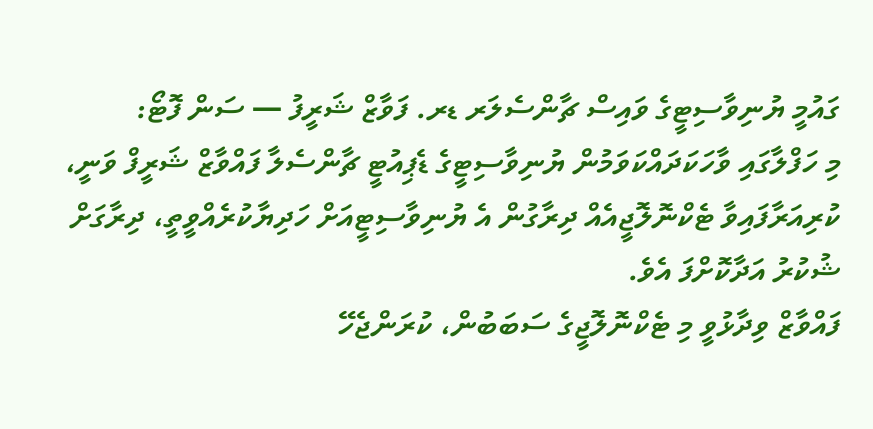ގައުމީ ޔުނިވާސިޓީގެ ވައިސް ޗާންސެލަރ ޑރ. ފަވާޒް ޝަރީފު — ސަން ފޮޓޯ:
މި ހަފްލާގައި ވާހަކަދައްކަވަމުން ޔުނިވާސިޓީގެ ޑެޕިއުޓީ ޗާންސެލާ ފައްވާޒް ޝަރީފް ވަނީ، ކުރިއަރާފައިވާ ޓެކްނޮލޮޖީއެއް ދިރާގުން އެ ޔުނިވާސިޓީއަށް ހަދިޔާކުރެއްވީތީ، ދިރާގަށް ޝުކުރު އަދާކޮށްފަ އެވެ.
ފައްވާޒް ވިދާޅުވީ މި ޓެކްނޮލޮޖީގެ ސަބަބުން، ކުރަންޖެހޭ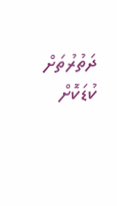ދަތުރުތަށް ކުޑަކޮށް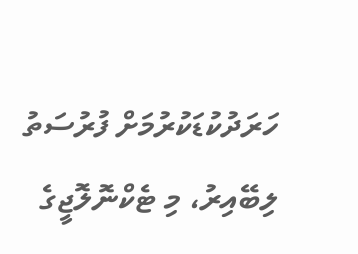ހަރަދުކުޑަކުރުމަށް ފުރުސަތު ލިބޭއިރު، މި ޓެކްނޮލޮޖީގެ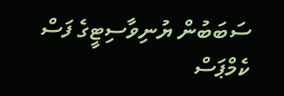ސަބަބުން ޔުނިވާސިޓީގެ ފަސް ކެމްޕަސް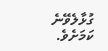ގުޅާލެވޭނެ ކަމަށެވެ.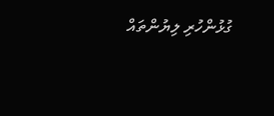ގުޅުންހުރި ލިޔުންތައް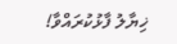ޚިޔާލު ފާޅުކުރައްވާ!